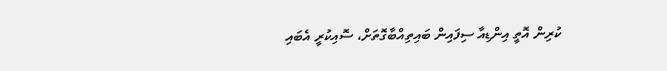ކުރިން އޮތީ އިންޑިއާ ސިފައިން ބައިތިއްބާގޮތަށް، ސޮއިކުރީ އެބައި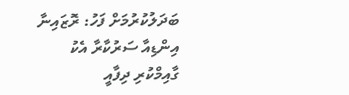ބަދަލުކުރުމަށް ފަހު: ރޮޒައިނާ
އިންޑިއާ ސަރުކާރާ އެކު ގާއިމްކުރި ދިފާއީ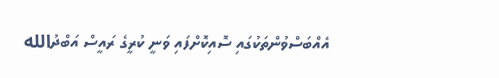އެއްބަސްވުންތަކުގައި ސޮއިކޮށްފައި ވަނީ ކުރީގެ ރައީސް އަބްދުالله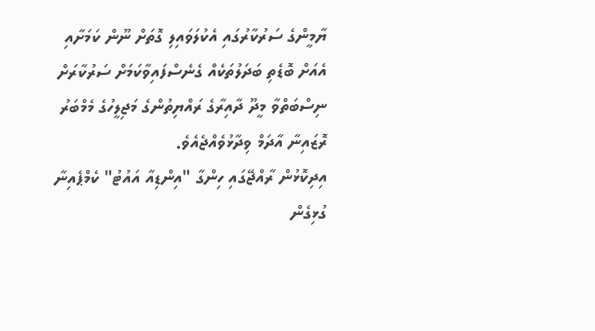ޔާމީންގެ ސަރުކާރުގައި އެކުލަވައިލި ގޮތަށް ނޫން ކަމަށާއި އެއަށް ބޮޑެތި ބަދަލުތަކެއް ގެނެސްފައިވާކަމަށް ސަރުކާރަށް ނިސްބަތްވާ މީދޫ ދާއިރާގެ ރައްޔިތުންގެ މަޖިލީހުގެ މެމްބަރު ރޮޒައިނާ އާދަމް ވިދާޅުވެއްޖެއެވެ.
އިދިކޮޅުން ރާއްޖޭގައި ހިންގާ "އިންޑިއާ އައުޓު" ކެމްޕެއިނާ ގުޅިގެން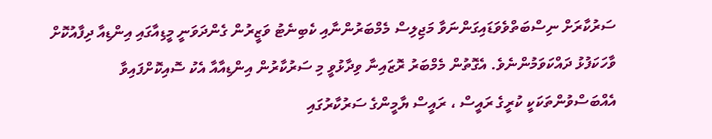ސަރުކާރަށް ނިސްބަތްވެވަޑައިގަންނަވާ މަޖިލިސް މެމްބަރުންނާއި ކެބިނެޓު ވަޒީރުން ގެންދަވަނީ މީޑިއާގައި އިންޑިއާ ދިފާއުކޮށް ވާހަކަފުޅު ދައްކަވަމުންނެވެ. އެގޮތުން މެމްބަރު ރޮޒައިނާ ވިދާޅުވީ މި ސަރުކާރުން އިންޑިއާއާ އެކު ސޮއިކޮށްފައިވާ އެއްބަސްވުންތަކަކީ ކުރީގެ ރައީސް ، ރައީސް ޔާމީންގެ ސަރުކާރުގައި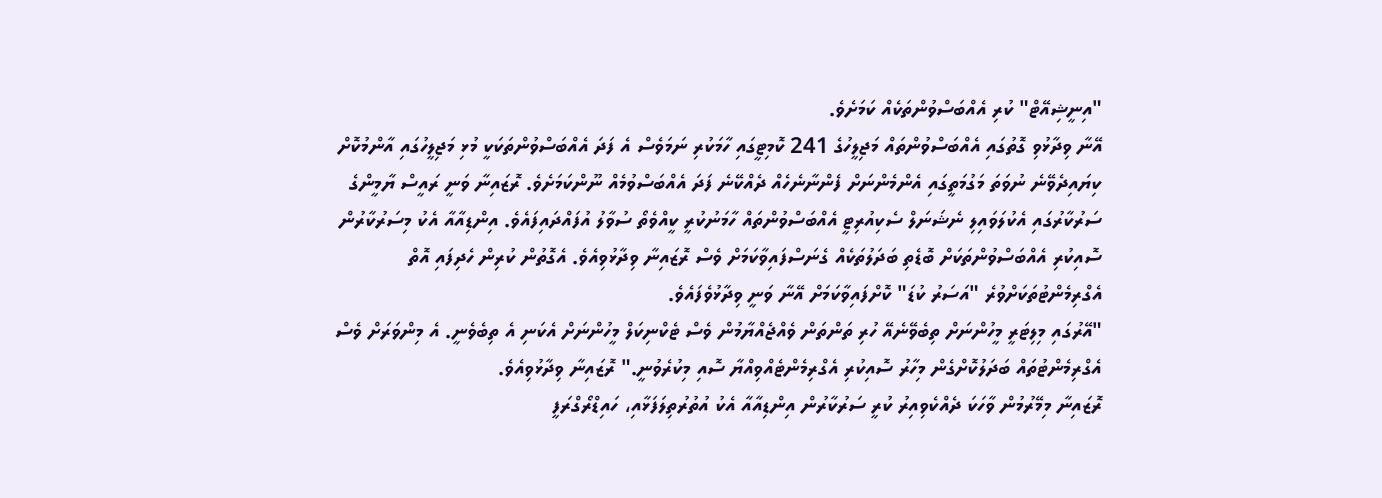"އިނީޝިއޭޓް" ކުރި އެއްބަސްވުންތަކެއް ކަމަށެވެ.
އޭނާ ވިދާޅުވި ގޮތުގައި އެއްބަސްވުންތައް މަޖިލީހުގެ 241 ކޮމިޓީގައި ހާމަކުރި ނަމަވެސް އެ ފަދަ އެއްބަސްވުންތަކަކީ މުޅި މަޖިލީހުގައި އާންމުކޮށް ކިޔައިދެވޭނެ ނުވަތަ މަގުމަތީގައި އެންމެންނަށް ފެންނާނެހެއް ދެއްކޭނެ ފަދަ އެއްބަސްވުމެއް ނޫންކަމަށެވެ. ރޮޒައިނާ ވަނީ ރައީސް ޔާމީންގެ ސަރުކާރުގައި އެކުލަވައިލި ނެޝަނަލް ސެކިއުރިޓީ އެއްބަސްވުންތައް ހާމަނުކުރީ ކީއްވެތޯ ސުވާލު އުފައްދައިފައެވެ. އިންޑިއާއާ އެކު މިސަރުކާރުން ސޮއިކުރި އެއްބަސްވުންތަކަށް ބޮޑެތި ބަދަލުތަކެއް ގެނަސްފައިވާކަމަށް ވެސް ރޮޒައިނާ ވިދާޅުވިއެވެ. އެގޮތުން ކުރިން ހެދިފައި އޮތް އެގްރިމެންޓުތަކަށްވުރެ "އަސަރު ކުޑަ" ކޮށްފައިވާކަމަށް އޭނާ ވަނީ ވިދާޅުވެފައެވެ.
"އޭރުގައި މިލިޓަރީ މީހުންނަށް ތިބެވޭނެއޭ ހުރި ތަންތަން ވެއްޖެއްޔާމުން ވެސް ޓެކްނިކަލް މީހުންނަށް އެކަނި އެ ތިބެވެނީ. އެ މިންވަރަށް ވެސް އެގްރިމެންޓުތައް ބަދަލުކޮށްގެން މިހާރު ސޮއިކުރި އެގްރިމެންޓެއްވިއްޔާ ސޮއި މިކުރެވުނީ." ރޮޒައިނާ ވިދާޅުވިއެވެ.
ރޮޒައިނާ މިމޭރުމުން ވާހަކަ ދެއްކެވިއިރު ކުރީ ސަރުކާރުން އިންޑިއާއާ އެކު އުތުރުތިލަފަޅާއި، ހައިޑްރޯގްރަފީ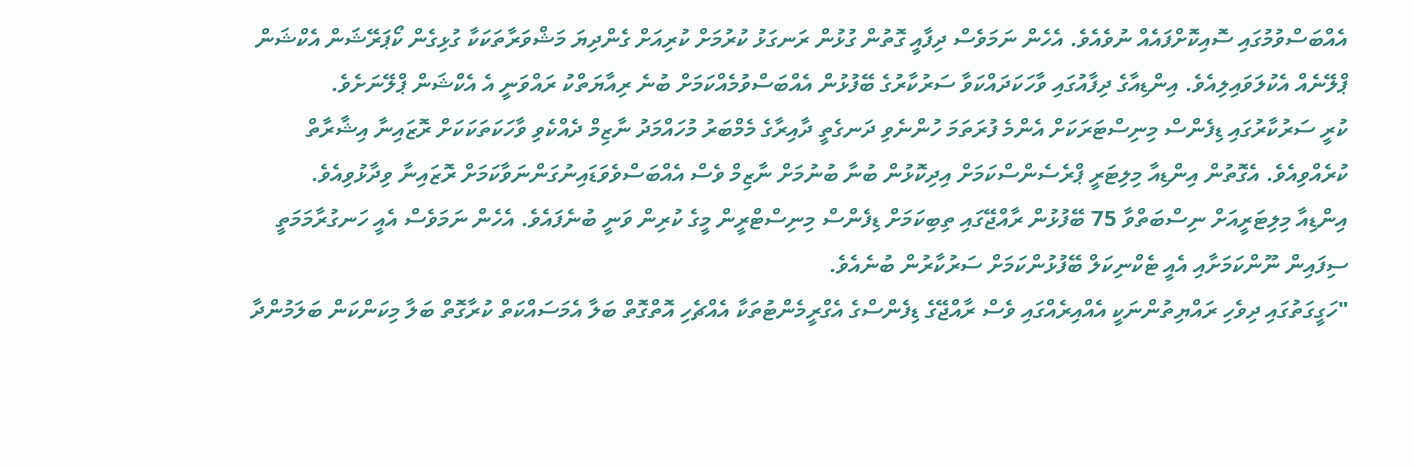އެއްބަސްވުމުގައި ސޮއިކޮށްފައެއް ނުވެއެވެ. އެހެން ނަމަވެސް ދިފާއީ ގޮތުން ގުޅުން ރަނގަޅު ކުރުމަށް ކުރިއަށް ގެންދިޔަ މަޝްވަރާތަކަކާ ގުޅިގެން ކޯޕަރޭޝަން އެކްޝަން ޕްލޭނެއް އެކުލަވައިލިއެވެ. އިންޑިއާގެ ދިފާއުގައި ވާހަކަދައްކަވާ ސަރުކާރުގެ ބޭފުޅުން އެއްބަސްވުމެއްކަމަށް ބުނެ ރިއާޔަތްކު ރައްވަނީ އެ އެކްޝަން ޕްލޭނަށެވެ.
ކުރީ ސަރުކާރުގައި ޑިފެންސް މިނިސްޓަރަކަށް އެންމެ ފުރަތަމަ ހުންނެވި ދަނގެތީ ދާއިރާގެ މެމްބަރު މުހައްމަދު ނާޒިމް ދެއްކެވި ވާހަކަތަކަކަށް ރޮޒައިނާ އިޝާރާތް ކުރެއްވިއެވެ. އެގޮތުން އިންޑިއާ މިލިޓަރީ ޕްރެސެންސްކަމަށް އިދިކޮޅުން ބުނާ ބުނުމަށް ނާޒިމް ވެސް އެއްބަސްވެވަޑައިނުގަންނަވާކަމަށް ރޮޒައިނާ ވިދާޅުވިއެވެ.
އިންޑިއާ މިލިޓަރީއަށް ނިސްބަތްވާ 75 ބޭފުޅުން ރާއްޖޭގައި ތިބިކަމަށް ޑިފެންސް މިނިސްޓްރީން މީގެ ކުރިން ވަނީ ބުނެފައެވެ. އެހެން ނަމަވެސް އެއީ ހަނގުރާމަމަތީ ސިފައިން ނޫންކަމަށާއި އެއީ ޓެކްނިކަލް ބޭފުޅުންކަމަށް ސަރުކާރުން ބުނެއެވެ.
"ހަގީގަތުގައި ދިވެހި ރައްޔިތުންނަކީ އެއްއިރެއްގައި ވެސް ރާއްޖޭގެ ޑިފެންސްގެ އެގްރީމެންޓުތަކާ އެއްޗެހި އޮތްގޮތް ބަލާ އެމަސައްކަތް ކުރާގޮތް ބަލާ މިކަންކަން ބަލަމުންދާ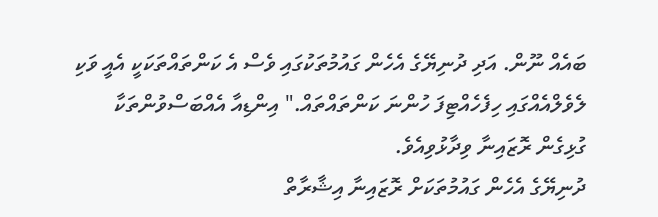ބައެއް ނޫން. އަދި ދުނިޔޭގެ އެހެން ގައުމުތަކުގައި ވެސް އެ ކަންތައްތަކަކީ އެއީ ވަކި ލެވެލްއެއްގައި ހިފެހެއްޓިފަ ހުންނަ ކަންތައްތައް." އިންޑިއާ އެއްބަސްވުންތަކާ ގުޅިގެން ރޮޒައިނާ ވިދާޅުވިއެވެ.
ދުނިޔޭގެ އެހެން ގައުމުތަކަށް ރޮޒައިނާ އިޝާރާތް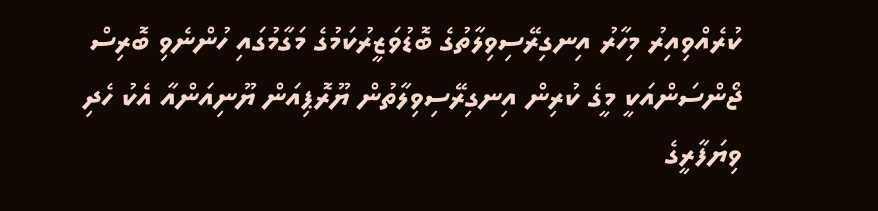ކުރެއްވިއިރު މިހާރު އިނގިރޭސިވިލާތުގެ ބޮޑުވަޒީރުކަމުގެ މަގާމުގައި ހުންނެވި ބޮރިސް ޖޯންސަންއަކީ މީގެ ކުރިން އިނގިރޭސިވިލާތުން ޔޫރޮޕިއަން ޔޫނިއަންއާ އެކު ހެދި ވިޔަފާރީގެ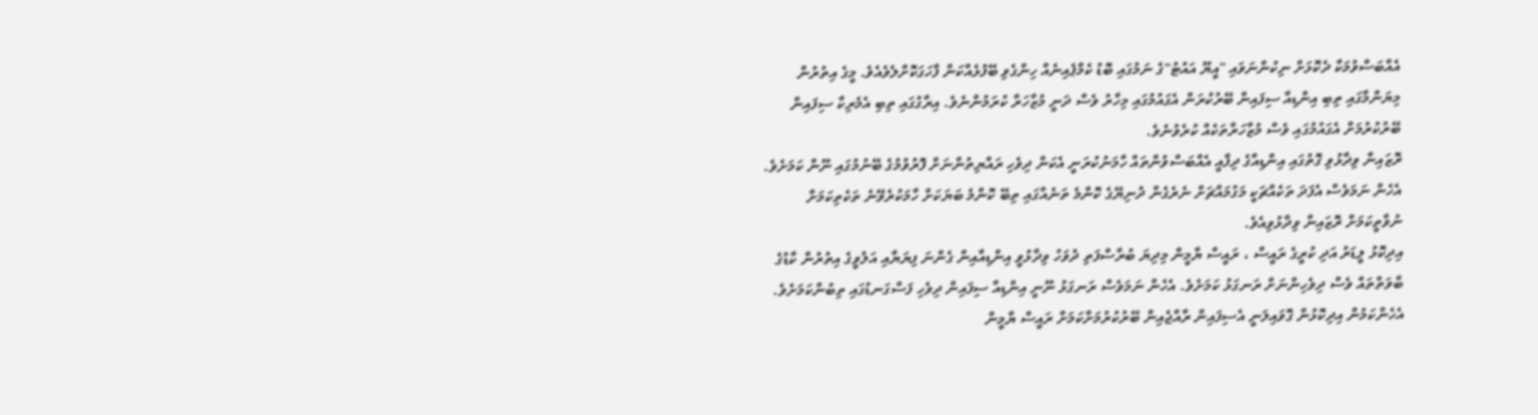އެއްބަސްވުމަކާ ދެކޮޅަށް ނިކުންނަވައި "އީޔޫ އައުޓު"ގެ ނަމުގައި ބޮޑު ކެމްޕެއިނެއް ހިންގެވި ބޭފުޅެއްކަން ފާހަގަކޮށްލެވެއެވެ. މީގެ އިތުރުން މިޔަންމާގައި ތިބި އިންޑިއާ ސިފައިން ބޭރުކުރަން އެގައުމުގައި މިހާރު ވެސް ދަނީ މުޒާހަރާ ކުރަމުންނެވެ. އިރާގުގައި ތިބި އެމެރިކާ ސިފައިން ބޭރުކުރުމަށް އެގައުމުގައި ވެސް މުޒާހަރާތަކެއް ކުރެވުނެވެ.
ރޮޒައިނާ ވިދާޅުވި ގޮތުގައި އިންޑިއާގެ ދިފާއީ އެއްބަސްވުންތައް ހާމަނުކުރަނީ އެކަން ދިވެހި ރައްޔިތުންނަށް ފޮރުވުމުގެ ބޭނުމުގައި ނޫން ކަމަށެވެ. އެހެން ނަމަވެސް އެފަދަ ތަކެއްޗަކީ މަގުމައްޗަށް ނެރެގެން ދުނިޔޭގެ ކޮންމެ ތަނެއްގައި ތިބޭ ކޮންމެ ބަޔަކަށް ހާމަކުރެވޭނެ ތަކެތިކަމަށް ނުވާތީކަމަށް ރޮޒައިނާ ވިދާޅުވިއެވެ.
އިދިކޮޅު ލީޑަރު އަދި ކުރީގެ ރައީސް ، ރައީސް ޔާމީން މިދިޔަ ބުރާސްފަތި ދުވަހު ވިދާޅުވީ އިންޑިއާއިން ގެންނަ ފިޔަޔާއި އަލުވީގެ އިތުރުން ކާޑުގެ ބާވަތްތައް ވެސް ދިވެހިންނަށް ރަނގަޅު ކަމަށެވެ. އެހެން ނަމަވެސް ރަނގަޅު ނޫނީ އިންޑިއާ ސިފައިން ދިވެހި ފަސްގަނޑުގައި ތިބުންކަމަށެވެ. އެހެންކަމުން އިދިކޮޅުން ގޮވައިލަނީ އެސިފައިން ރާއްޖެއިން ބޭރުކުރުމަށްކަމަށް ރައީސް ޔާމީން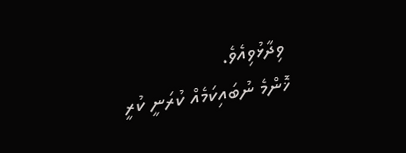ވިދާޅުވިއެވެ.
ޚޮންމެ ނުބައިކަމެއް ކުރަނީ ކުރީ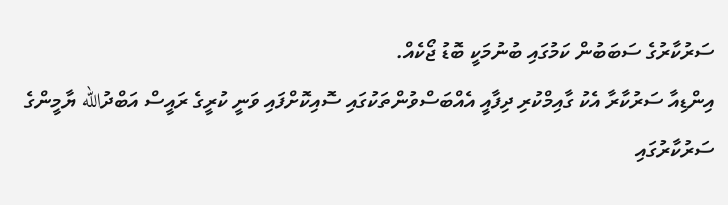ސަރުކާރުގެ ސަބަބުން ކަމުގައި ބުނުމަކީ ބޮޑު ޖޯކެއް.
އިންޑިއާ ސަރުކާރާ އެކު ގާއިމްކުރި ދިފާއީ އެއްބަސްވުންތަކުގައި ސޮއިކޮށްފައި ވަނީ ކުރީގެ ރައީސް އަބްދުالله ޔާމީންގެ ސަރުކާރުގައި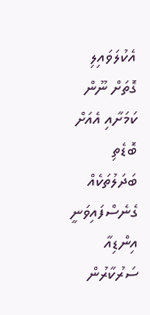އެކުލަވައިލި ގޮތަށް ނޫން ކަމަށާއި އެއަށް ބޮޑެތި ބަދަލުތަކެއް ގެނެސްފައިވަނީ އިންޑިއާ ސަރުކާރުން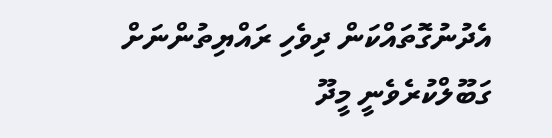އެދުނުގޮތައްކަން ދިވެހި ރައްޔިތުންނަށް ގަބޫލްކުރެވެނީ މީދޫ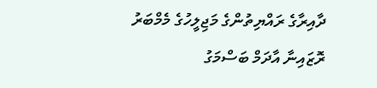ދާއިރާގެ ރައްޔިތުންގެ މަޖިލީހުގެ މެމްބަރު ރޮޒައިނާ އާދަމް ބަސްމަގު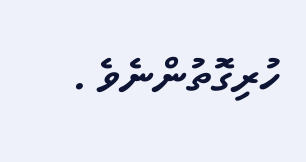ހުރިގޮތުންނެވެ .